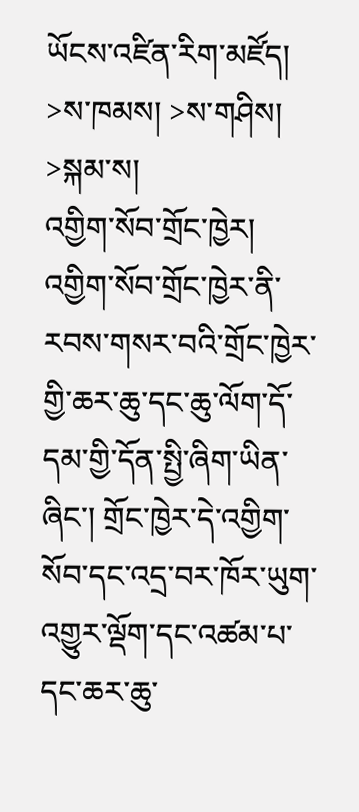ཡོངས་འཛིན་རིག་མཛོད། >ས་ཁམས། >ས་གཤིས། >སྐམ་ས།
འགྱིག་སོབ་གྲོང་ཁྱེར།
འགྱིག་སོབ་གྲོང་ཁྱེར་ནི་རབས་གསར་བའི་གྲོང་ཁྱེར་གྱི་ཆར་ཆུ་དང་ཆུ་ལོག་དོ་དམ་གྱི་དོན་སྤྱི་ཞིག་ཡིན་ཞིང་། གྲོང་ཁྱེར་དེ་འགྱིག་སོབ་དང་འདྲ་བར་ཁོར་ཡུག་འགྱུར་ལྡོག་དང་འཚམ་པ་དང་ཆར་ཆུ་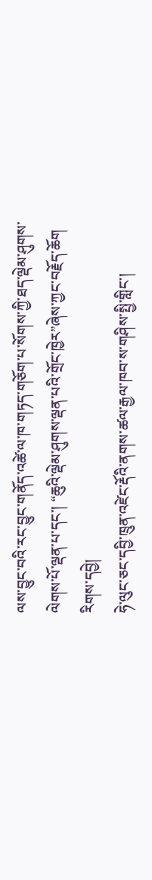ལས་བྱུང་བའི་རང་བྱུང་གནོད་འཚེ་ལ་ཁ་གཏད་གཅོག་པ་སོགས་ཀྱི་ཐད་ལྡེམ་ཤུགས་ལེགས་པོ་ལྡན་པ་དང་། “ཆུའི་ལྡེམ་ཤུགས་ལྡན་པའི་གྲོང་ཁྱེར”ཞེས་ཀྱང་བརྗོད་ཆོག
རིགས་དབྱེ།
ཧེ་ལུང་ཅང་དབྱི་ཁྲུན་འཛེང་རྡོའི་ནགས་ཚལ་རྒྱལ་ཁབ་ས་གཤིས་སྤྱི་གླིང་།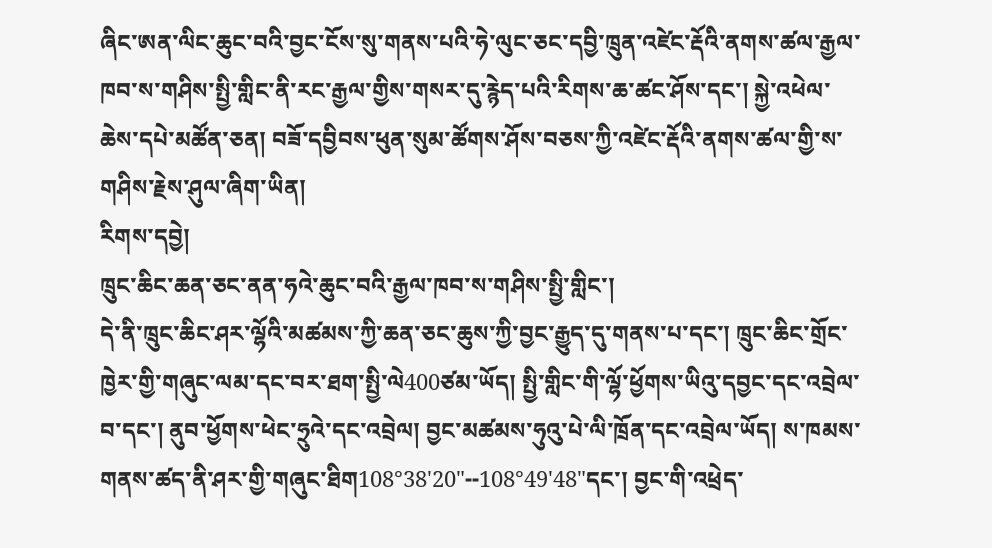ཞིང་ཨན་ལིང་ཆུང་བའི་བྱང་ངོས་སུ་གནས་པའི་ཧེ་ལུང་ཅང་དབྱི་ཁྲུན་འཛེང་རྡོའི་ནགས་ཚལ་རྒྱལ་ཁབ་ས་གཤིས་སྤྱི་གླིང་ནི་རང་རྒྱལ་གྱིས་གསར་དུ་རྙེད་པའི་རིགས་ཆ་ཚང་ཤོས་དང་། སྐྱེ་འཕེལ་ཆེས་དཔེ་མཚོན་ཅན། བཟོ་དབྱིབས་ཕུན་སུམ་ཚོགས་ཤོས་བཅས་ཀྱི་འཛེང་རྡོའི་ནགས་ཚལ་གྱི་ས་གཤིས་རྗེས་ཤུལ་ཞིག་ཡིན།
རིགས་དབྱེ།
ཁྲུང་ཆིང་ཆན་ཅང་ནན་ཧའེ་ཆུང་བའི་རྒྱལ་ཁབ་ས་གཤིས་སྤྱི་གླིང་།
དེ་ནི་ཁྲུང་ཆིང་ཤར་ལྷོའི་མཚམས་ཀྱི་ཆན་ཅང་ཆུས་ཀྱི་བྱང་རྒྱུད་དུ་གནས་པ་དང་། ཁྲུང་ཆིང་གྲོང་ཁྱེར་གྱི་གཞུང་ལམ་དང་བར་ཐག་སྤྱི་ལེ400ཙམ་ཡོད། སྤྱི་གླིང་གི་ལྷོ་ཕྱོགས་ཡིའུ་དབྱང་དང་འབྲེལ་བ་དང་། ནུབ་ཕྱོགས་ཕེང་ཧྲུའེ་དང་འབྲེལ། བྱང་མཚམས་ཧུའུ་པེ་ལི་ཁྲོན་དང་འབྲེལ་ཡོད། ས་ཁམས་གནས་ཚད་ནི་ཤར་གྱི་གཞུང་ཐིག108°38'20"--108°49'48"དང་། བྱང་གི་འཕྲེད་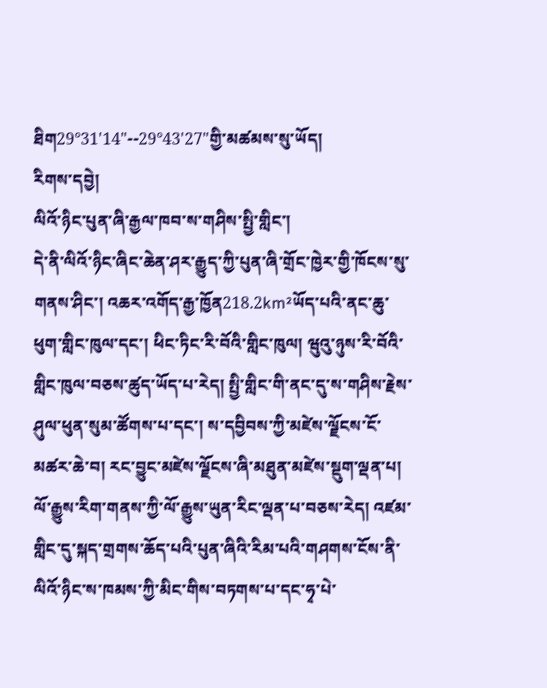ཐིག29°31'14"--29°43'27"གྱི་མཚམས་སུ་ཡོད།
རིགས་དབྱེ།
ལིའོ་ཉིང་པུན་ཞི་རྒྱལ་ཁབ་ས་གཤིས་སྤྱི་གླིང་།
དེ་ནི་ལིའོ་ཉིང་ཞིང་ཆེན་ཤར་རྒྱུད་ཀྱི་པུན་ཞི་གྲོང་ཁྱེར་གྱི་ཁོངས་སུ་གནས་ཤིང་། འཆར་འགོད་རྒྱ་ཁྱོན218.2km²ཡོད་པའི་ནང་ཆུ་ཕུག་གླིང་ཁུལ་དང་། ཕིང་ཏིང་རི་བོའི་གླིང་ཁུལ། ཝུའུ་ཉུས་རི་བོའི་གླིང་ཁུལ་བཅས་ཚུད་ཡོད་པ་རེད། སྤྱི་གླིང་གི་ནང་དུ་ས་གཤིས་རྗེས་ཤུལ་ཕུན་སུམ་ཚོགས་པ་དང་། ས་དབྱིབས་ཀྱི་མཛེས་ལྗོངས་ངོ་མཚར་ཆེ་བ། རང་བྱུང་མཛེས་ལྗོངས་ཞི་མཐུན་མཛེས་སྡུག་ལྡན་པ། ལོ་རྒྱུས་རིག་གནས་ཀྱི་ལོ་རྒྱུས་ཡུན་རིང་ལྡན་པ་བཅས་རེད། འཛམ་གླིང་དུ་སྐད་གྲགས་ཆོད་པའི་པུན་ཞིའི་རིམ་པའི་གཤགས་ངོས་ནི་ལིའོ་ཉིང་ས་ཁམས་ཀྱི་མིང་གིས་བཏགས་པ་དང་ཧྭ་པེ་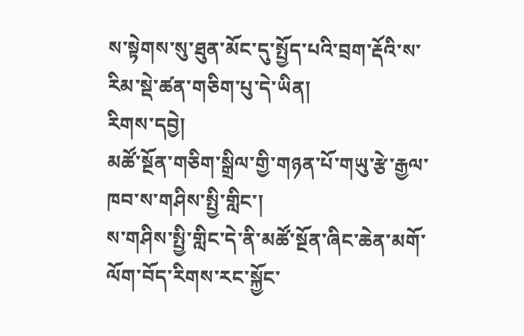ས་སྟེགས་སུ་ཐུན་མོང་དུ་སྤྱོད་པའི་བྲག་རྡོའི་ས་རིམ་སྡེ་ཚན་གཅིག་པུ་དེ་ཡིན།
རིགས་དབྱེ།
མཚོ་སྔོན་གཅིག་སྒྲིལ་གྱི་གཉན་པོ་གཡུ་རྩེ་རྒྱལ་ཁབ་ས་གཤིས་སྤྱི་གླིང་།
ས་གཤིས་སྤྱི་གླིང་དེ་ནི་མཚོ་སྔོན་ཞིང་ཆེན་མགོ་ལོག་བོད་རིགས་རང་སྐྱོང་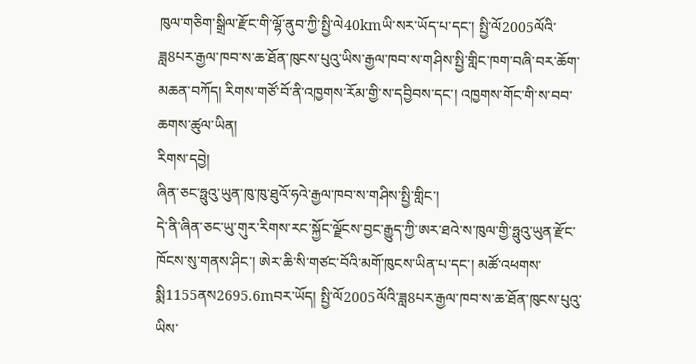ཁུལ་གཅིག་སྒྲིལ་རྫོང་གི་ལྷོ་ནུབ་ཀྱི་སྤྱི་ལེ40kmཡི་སར་ཡོད་པ་དང་། སྤྱི་ལོ2005ལོའི་ཟླ8པར་རྒྱལ་ཁབ་ས་ཆ་ཐོན་ཁུངས་པུའུ་ཡིས་རྒྱལ་ཁབ་ས་གཤིས་སྤྱི་གླིང་ཁག་བཞི་བར་ཆོག་མཆན་བཀོད། རིགས་གཙོ་བོ་ནི་འཁྱགས་རོམ་གྱི་ས་དབྱིབས་དང་། འཁྱགས་གོང་གི་ས་བབ་ཆགས་ཚུལ་ཡིན།
རིགས་དབྱེ།
ཞིན་ཅང་ཧྥུའུ་ཡུན་ཁུ་ཁུ་ཐུའོ་ཧའེ་རྒྱལ་ཁབ་ས་གཤིས་སྤྱི་གླིང་།
དེ་ནི་ཞིན་ཅང་ཡུ་གུར་རིགས་རང་སྐྱོང་ལྗོངས་བྱང་རྒྱུད་ཀྱི་ཨར་ཐའེ་ས་ཁུལ་གྱི་ཧྥུའུ་ཡུན་རྫོང་ཁོངས་སུ་གནས་ཤིང་། ཨེར་ཆི་སི་གཙང་བོའི་མགོ་ཁུངས་ཡིན་པ་དང་། མཚོ་འཕགས་སྨི1155ནས2695.6mབར་ཡོད། སྤྱི་ལོ2005ལོའི་ཟླ8པར་རྒྱལ་ཁབ་ས་ཆ་ཐོན་ཁུངས་པུའུ་ཡིས་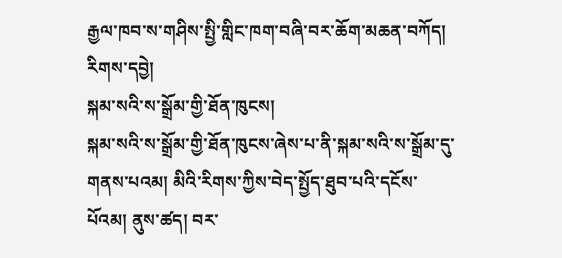རྒྱལ་ཁབ་ས་གཤིས་སྤྱི་གླིང་ཁག་བཞི་བར་ཆོག་མཆན་བཀོད།
རིགས་དབྱེ།
སྐམ་སའི་ས་སྒྲོམ་གྱི་ཐོན་ཁུངས།
སྐམ་སའི་ས་སྒྲོམ་གྱི་ཐོན་ཁུངས་ཞེས་པ་ནི་སྐམ་སའི་ས་སྒྲོམ་དུ་གནས་པའམ། མིའི་རིགས་ཀྱིས་བེད་སྤྱོད་ཐུབ་པའི་དངོས་པོའམ། ནུས་ཚད། བར་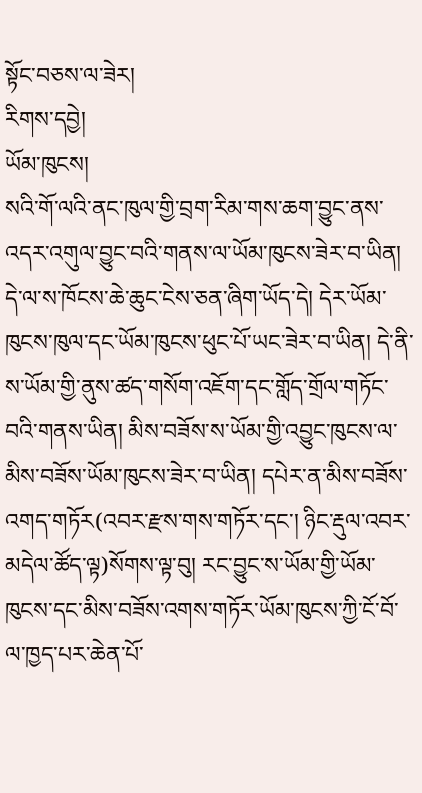སྟོང་བཅས་ལ་ཟེར།
རིགས་དབྱེ།
ཡོམ་ཁུངས།
སའི་གོ་ལའི་ནང་ཁུལ་གྱི་བྲག་རིམ་གས་ཆག་བྱུང་ནས་འདར་འགུལ་བྱུང་བའི་གནས་ལ་ཡོམ་ཁུངས་ཟེར་བ་ཡིན། དེ་ལ་ས་ཁོངས་ཆེ་ཆུང་ངེས་ཅན་ཞིག་ཡོད་དེ། དེར་ཡོམ་ཁུངས་ཁུལ་དང་ཡོམ་ཁུངས་ཕུང་པོ་ཡང་ཟེར་བ་ཡིན། དེ་ནི་ས་ཡོམ་གྱི་ནུས་ཚད་གསོག་འཇོག་དང་གློད་གྲོལ་གཏོང་བའི་གནས་ཡིན། མིས་བཟོས་ས་ཡོམ་གྱི་འབྱུང་ཁུངས་ལ་མིས་བཟོས་ཡོམ་ཁུངས་ཟེར་བ་ཡིན། དཔེར་ན་མིས་བཟོས་འགད་གཏོར(འབར་རྫས་གས་གཏོར་དང་། ཉིང་རྡུལ་འབར་མདེལ་ཚོད་ལྟ)སོགས་ལྟ་བུ། རང་བྱུང་ས་ཡོམ་གྱི་ཡོམ་ཁུངས་དང་མིས་བཟོས་འགས་གཏོར་ཡོམ་ཁུངས་ཀྱི་ངོ་བོ་ལ་ཁྱད་པར་ཆེན་པོ་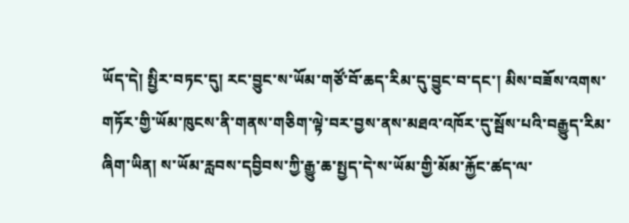ཡོད་དེ། སྤྱིར་བཏང་དུ། རང་བྱུང་ས་ཡོམ་གཙོ་བོ་ཆད་རིམ་དུ་བྱུང་བ་དང་། མིས་བཟོས་འགས་གཏོར་གྱི་ཡོམ་ཁུངས་ནི་གནས་གཅིག་ལྟེ་བར་བྱས་ནས་མཐའ་འཁོར་དུ་སྦོས་པའི་བརྒྱུད་རིམ་ཞིག་ཡིན། ས་ཡོམ་རླབས་དབྱིབས་ཀྱི་རྒྱུ་ཆ་སྤྱད་དེ་ས་ཡོམ་གྱི་མོམ་རྐྱོང་ཚད་ལ་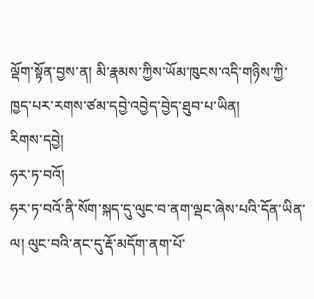ལྡོག་སྟོན་བྱས་ན། མི་རྣམས་ཀྱིས་ཡོམ་ཁུངས་འདི་གཉིས་ཀྱི་ཁྱད་པར་རགས་ཙམ་དབྱེ་འབྱེད་བྱེད་ཐུབ་པ་ཡིན།
རིགས་དབྱེ།
ཧར་ཏ་བའོ།
ཧར་ཏ་བའོ་ནི་སོག་སྐད་དུ་ལུང་བ་ནག་ལྡང་ཞེས་པའི་དོན་ཡིན་ལ། ལུང་བའི་ནང་དུ་རྡོ་མདོག་ནག་པོ་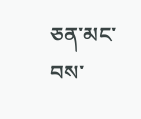ཅན་མང་བས་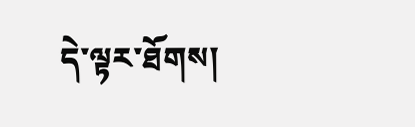དེ་ལྟར་ཐོགས།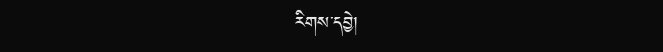རིགས་དབྱེ།